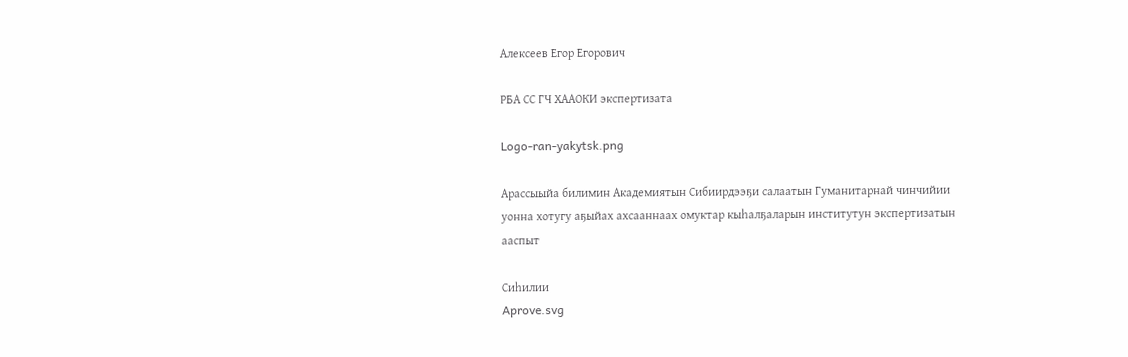Алексеев Егор Егорович

РБА СС ГЧ ХААОКИ экспертизата

Logo-ran-yakytsk.png

Арассыыйа билимин Академиятын Сибиирдээҕи салаатын Гуманитарнай чинчийии уонна хотугу аҕыйах ахсааннаах омуктар кыһалҕаларын институтун экспертизатын ааспыт

Сиһилии
Aprove.svg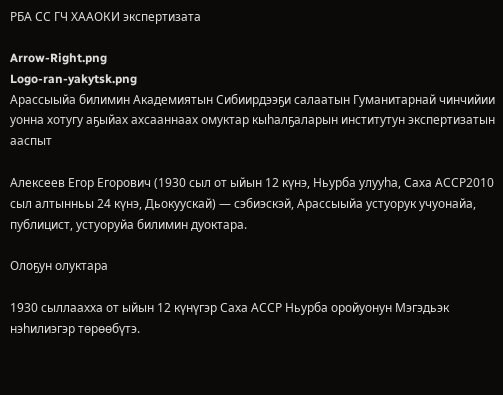РБА СС ГЧ ХААОКИ экспертизата

Arrow-Right.png
Logo-ran-yakytsk.png
Арассыыйа билимин Академиятын Сибиирдээҕи салаатын Гуманитарнай чинчийии уонна хотугу аҕыйах ахсааннаах омуктар кыһалҕаларын институтун экспертизатын ааспыт

Алексеев Егор Егорович (1930 сыл от ыйын 12 күнэ, Ньурба улууһа, Саха АССР2010 сыл алтынньы 24 күнэ, Дьокуускай) — сэбиэскэй, Арассыыйа устуорук учуонайа, публицист, устуоруйа билимин дуоктара.

Олоҕун олуктара

1930 сыллаахха от ыйын 12 күнүгэр Саха АССР Ньурба оройуонун Мэгэдьэк нэһилиэгэр төрөөбүтэ.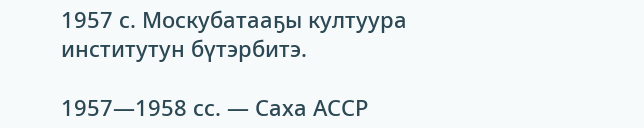1957 с. Москубатааҕы култуура институтун бүтэрбитэ.

1957—1958 сс. — Саха АССР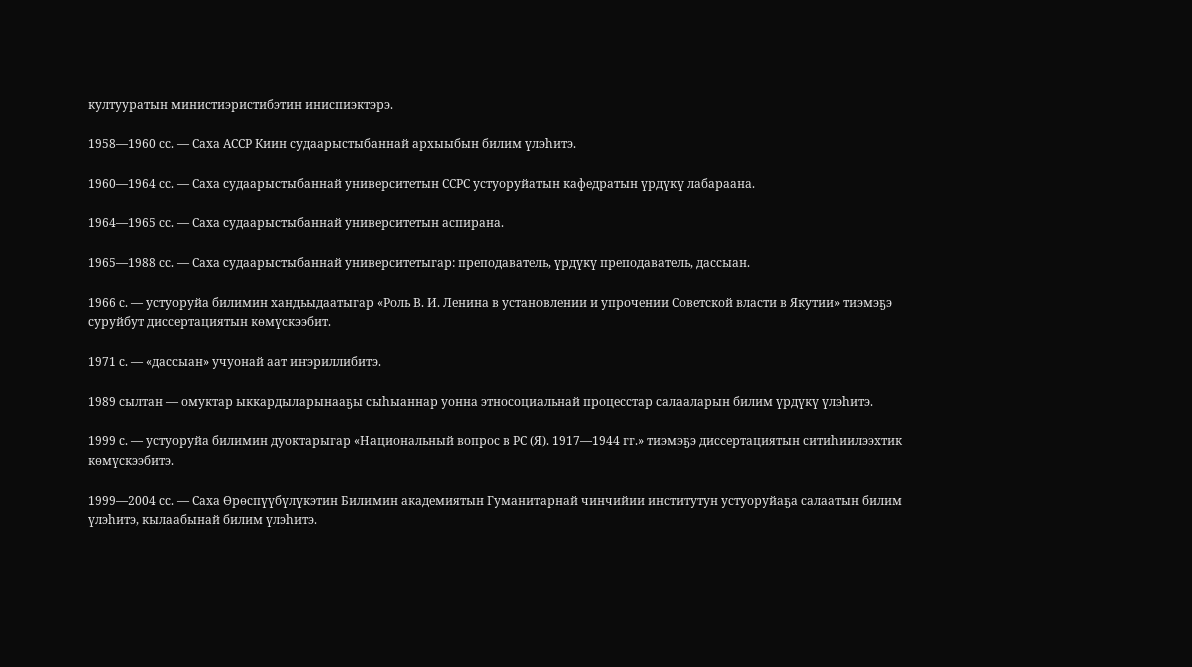култууратын министиэристибэтин иниспиэктэрэ.

1958—1960 сс. — Саха АССР Киин судаарыстыбаннай архыыбын билим үлэһитэ.

1960—1964 сс. — Саха судаарыстыбаннай университетын ССРС устуоруйатын кафедратын үрдүкү лабараана.

1964—1965 сс. — Саха судаарыстыбаннай университетын аспирана.

1965—1988 сс. — Саха судаарыстыбаннай университетыгар: преподаватель, үрдүкү преподаватель, дассыан.

1966 с. — устуоруйа билимин хандьыдаатыгар «Роль В. И. Ленина в установлении и упрочении Советской власти в Якутии» тиэмэҕэ суруйбут диссертациятын көмүскээбит.

1971 с. — «дассыан» учуонай аат иҥэриллибитэ.

1989 сылтан — омуктар ыккардыларынааҕы сыһыаннар уонна этносоциальнай процесстар салааларын билим үрдүкү үлэһитэ.

1999 с. — устуоруйа билимин дуоктарыгар «Национальный вопрос в РС (Я). 1917—1944 гг.» тиэмэҕэ диссертациятын ситиһиилээхтик көмүскээбитэ.

1999—2004 сс. — Саха Өрөспүүбүлүкэтин Билимин академиятын Гуманитарнай чинчийии институтун устуоруйаҕа салаатын билим үлэһитэ, кылаабынай билим үлэһитэ.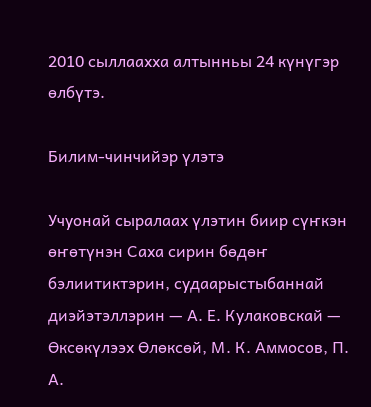2010 сыллаахха алтынньы 24 күнүгэр өлбүтэ.

Билим-чинчийэр үлэтэ

Учуонай сыралаах үлэтин биир сүҥкэн өҥөтүнэн Саха сирин бөдөҥ бэлиитиктэрин, судаарыстыбаннай диэйэтэллэрин — А. Е. Кулаковскай — Өксөкүлээх Өлөксөй, М. К. Аммосов, П. А.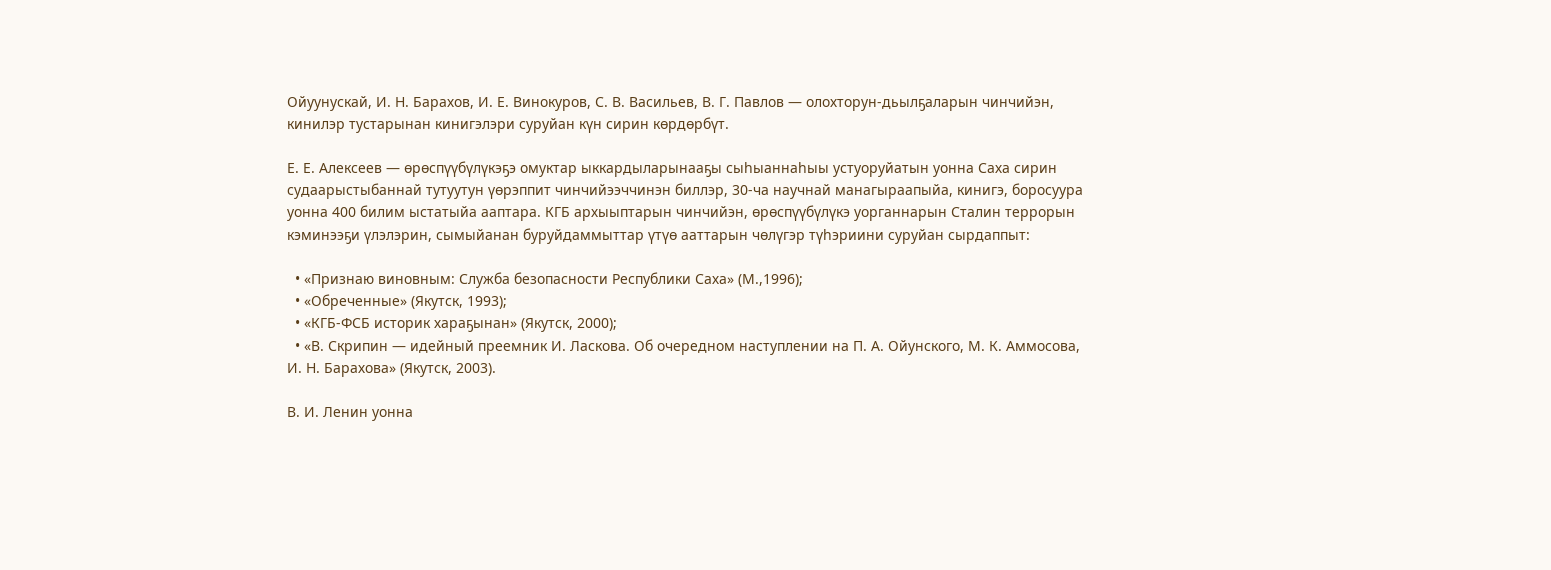Ойуунускай, И. Н. Барахов, И. Е. Винокуров, С. В. Васильев, В. Г. Павлов — олохторун-дьылҕаларын чинчийэн, кинилэр тустарынан кинигэлэри суруйан күн сирин көрдөрбүт.

Е. Е. Алексеев — өрөспүүбүлүкэҕэ омуктар ыккардыларынааҕы сыһыаннаһыы устуоруйатын уонна Саха сирин судаарыстыбаннай тутуутун үөрэппит чинчийээччинэн биллэр, 30-ча научнай манагыраапыйа, кинигэ, боросуура уонна 400 билим ыстатыйа ааптара. КГБ архыыптарын чинчийэн, өрөспүүбүлүкэ уорганнарын Сталин террорын кэминээҕи үлэлэрин, сымыйанан буруйдаммыттар үтүө ааттарын чөлүгэр түһэриини суруйан сырдаппыт:

  • «Признаю виновным: Служба безопасности Республики Саха» (М.,1996);
  • «Обреченные» (Якутск, 1993);
  • «КГБ-ФСБ историк хараҕынан» (Якутск, 2000);
  • «В. Скрипин — идейный преемник И. Ласкова. Об очередном наступлении на П. А. Ойунского, М. К. Аммосова, И. Н. Барахова» (Якутск, 2003).

В. И. Ленин уонна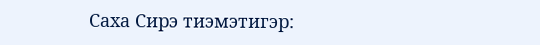Саха Сирэ тиэмэтигэр: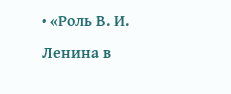• «Роль В. И. Ленина в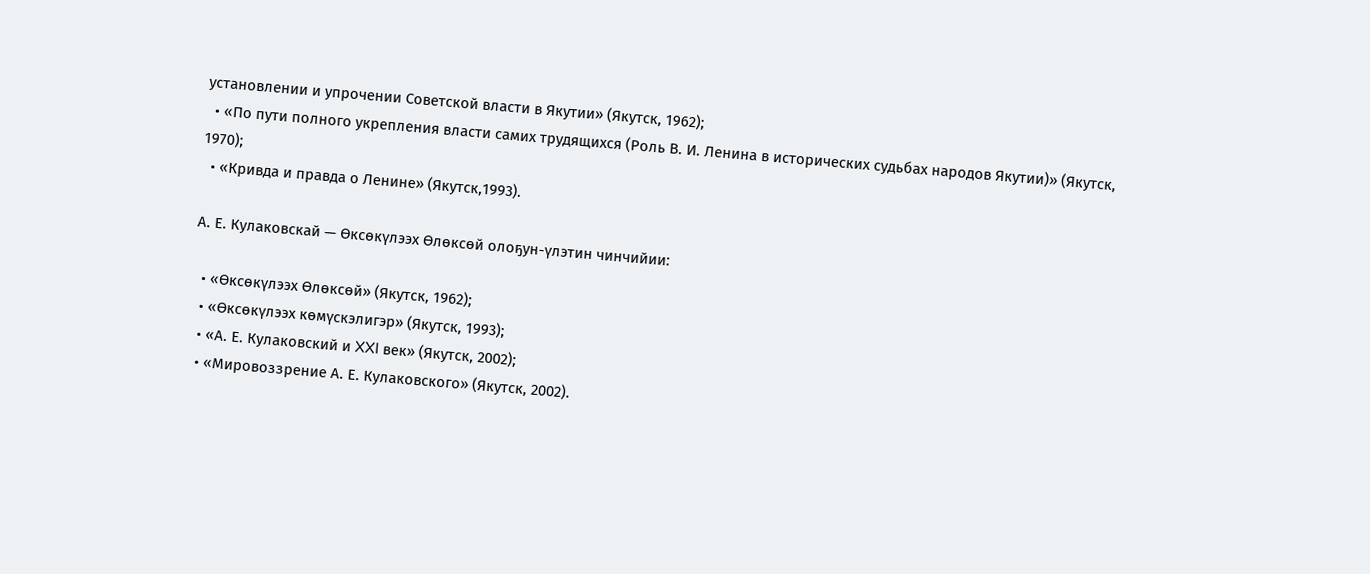установлении и упрочении Советской власти в Якутии» (Якутск, 1962);
  • «По пути полного укрепления власти самих трудящихся (Роль В. И. Ленина в исторических судьбах народов Якутии)» (Якутск, 1970);
  • «Кривда и правда о Ленине» (Якутск,1993).

А. Е. Кулаковскай — Өксөкүлээх Өлөксөй олоҕун-үлэтин чинчийии:

  • «Өксөкүлээх Өлөксөй» (Якутск, 1962);
  • «Өксөкүлээх көмүскэлигэр» (Якутск, 1993);
  • «А. Е. Кулаковский и XXI век» (Якутск, 2002);
  • «Мировоззрение А. Е. Кулаковского» (Якутск, 2002).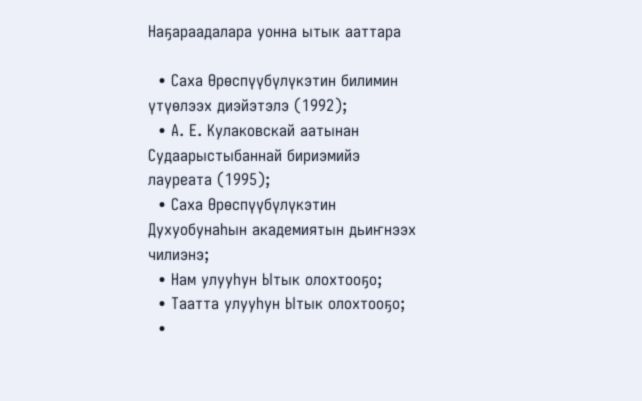Наҕараадалара уонна ытык ааттара

  • Саха Өрөспүүбүлүкэтин билимин үтүөлээх диэйэтэлэ (1992);
  • А. Е. Кулаковскай аатынан Судаарыстыбаннай бириэмийэ лауреата (1995);
  • Саха Өрөспүүбүлүкэтин Духуобунаһын академиятын дьиҥнээх чилиэнэ;
  • Нам улууһун Ытык олохтооҕо;
  • Таатта улууһун Ытык олохтооҕо;
  •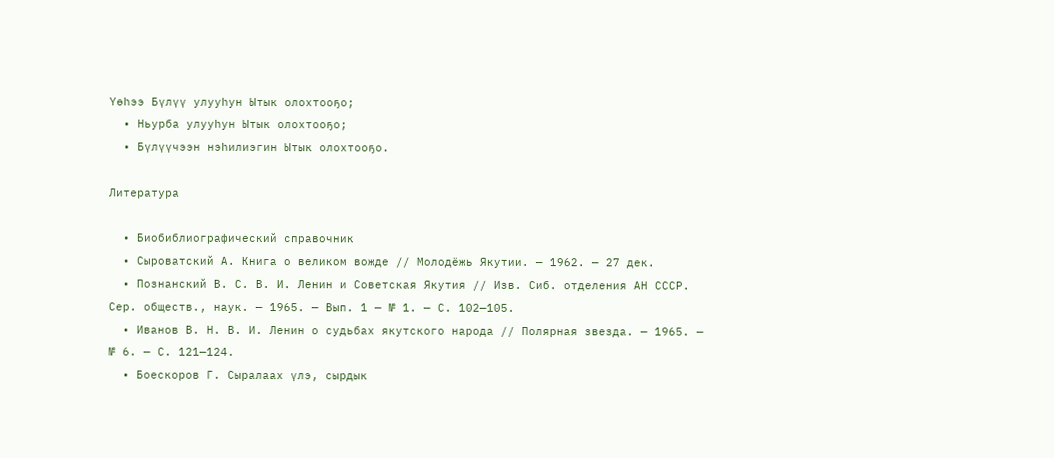Үөһээ Бүлүү улууһун Ытык олохтооҕо;
  • Ньурба улууһун Ытык олохтооҕо;
  • Бүлүүчээн нэһилиэгин Ытык олохтооҕо.

Литература

  • Биобиблиографический справочник
  • Сыроватский А. Книга о великом вожде // Молодёжь Якутии. — 1962. — 27 дек.
  • Познанский В. С. В. И. Ленин и Советская Якутия // Изв. Сиб. отделения АН СССР. Сер. обществ., наук. — 1965. — Вып. 1 — № 1. — С. 102—105.
  • Иванов В. Н. В. И. Ленин о судьбах якутского народа // Полярная звезда. — 1965. — № 6. — С. 121—124.
  • Боескоров Г. Сыралаах үлэ, сырдык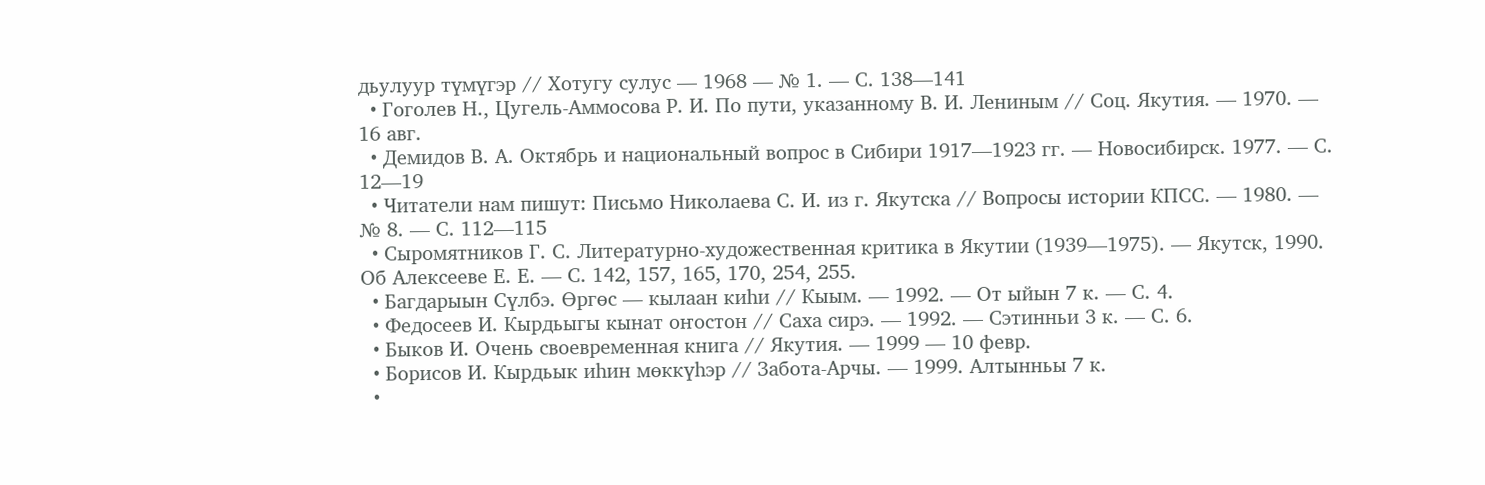дьулуур түмүгэр // Хотугу сулус — 1968 — № 1. — С. 138—141
  • Гоголев Н., Цугель-Аммосова Р. И. По пути, указанному В. И. Лениным // Соц. Якутия. — 1970. — 16 авг.
  • Демидов В. А. Октябрь и национальный вопрос в Сибири 1917—1923 гг. — Новосибирск. 1977. — С. 12—19
  • Читатели нам пишут: Письмо Николаева С. И. из г. Якутска // Вопросы истории КПСС. — 1980. — № 8. — С. 112—115
  • Сыромятников Г. С. Литературно-художественная критика в Якутии (1939—1975). — Якутск, 1990. Об Алексееве Е. Е. — С. 142, 157, 165, 170, 254, 255.
  • Багдарыын Сүлбэ. Өргөс — кылаан киһи // Кыым. — 1992. — От ыйын 7 к. — С. 4.
  • Федосеев И. Кырдьыгы кынат оҥостон // Саха сирэ. — 1992. — Сэтинньи 3 к. — С. 6.
  • Быков И. Очень своевременная книга // Якутия. — 1999 — 10 февр.
  • Борисов И. Кырдьык иhин мөккүhэр // Забота-Арчы. — 1999. Алтынньы 7 к.
  •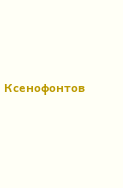Ксенофонтов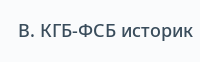В. КГБ-ФСБ историк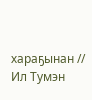хараҕынан // Ил Тумэн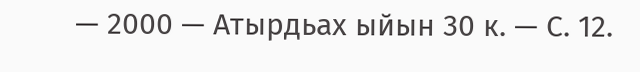— 2000 — Атырдьах ыйын 30 к. — С. 12.